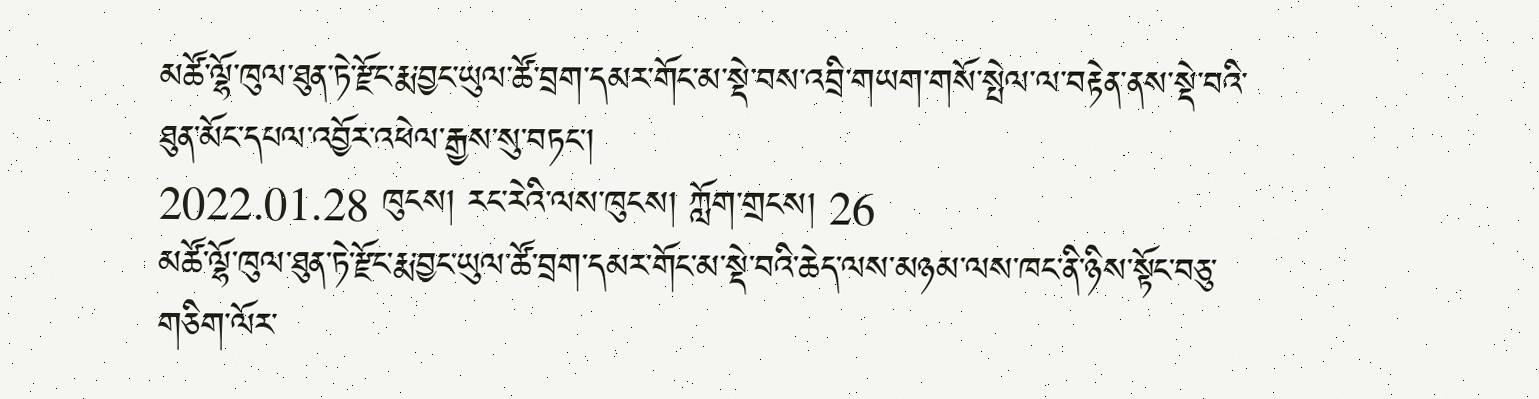མཚོ་ལྷོ་ཁུལ་ཐུན་ཏེ་རྫོང་རྨ་བྱང་ཡུལ་ཚོ་བྲག་དམར་གོང་མ་སྡེ་བས་འབྲི་གཡག་གསོ་སྤེལ་ལ་བརྟེན་ནས་སྡེ་བའི་ཐུན་མོང་དཔལ་འབྱོར་འཕེལ་རྒྱས་སུ་བཏང་།
2022.01.28 ཁུངས། རང་རེའི་ལས་ཁུངས། ཀློག་གྲངས། 26
མཚོ་ལྷོ་ཁུལ་ཐུན་ཏེ་རྫོང་རྨ་བྱང་ཡུལ་ཚོ་བྲག་དམར་གོང་མ་སྡེ་བའི་ཆེད་ལས་མཉམ་ལས་ཁང་ནི་ཉིས་སྟོང་བཅུ་གཅིག་ལོར་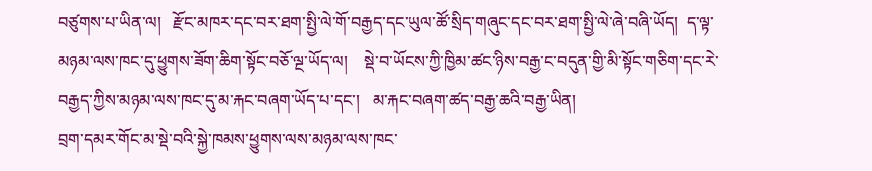བཙུགས་པ་ཡིན་ལ།   རྫོང་མཁར་དང་བར་ཐག་སྤྱི་ལེ་གོ་བརྒྱད་དང་ཡུལ་ཚོ་སྲིད་གཞུང་དང་བར་ཐག་སྤྱི་ལེ་ཞེ་བཞི་ཡོད།  ད་ལྟ་མཉམ་ལས་ཁང་དུ་ཕྱུགས་ཟོག་ཆིག་སྟོང་བཅོ་ལྔ་ཡོད་ལ།    སྡེ་བ་ཡོངས་ཀྱི་ཁྱིམ་ཚང་ཉིས་བརྒྱ་ང་བདུན་གྱི་མི་སྟོང་གཅིག་དང་རེ་བརྒྱད་ཀྱིས་མཉམ་ལས་ཁང་དུ་མ་རྐང་བཞག་ཡོད་པ་དང་།   མ་རྐང་བཞག་ཚད་བརྒྱ་ཆའི་བརྒྱ་ཡིན།
བྲག་དམར་གོང་མ་སྡེ་བའི་སྐྱེ་ཁམས་ཕྱུགས་ལས་མཉམ་ལས་ཁང་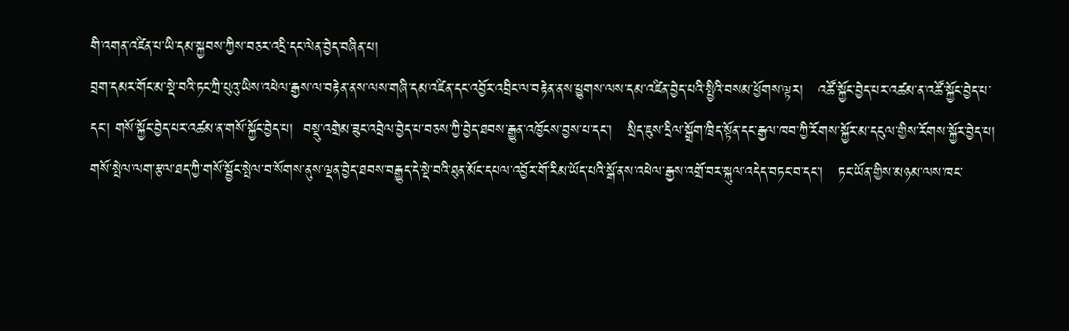གི་འགན་འཛིན་པ་ཡི་དམ་སྐྱབས་ཀྱིས་བཅར་འདྲི་དང་ལེན་བྱེད་བཞིན་པ།
བྲག་དམར་གོང་མ་སྡེ་བའི་ཏང་ཀྲི་པུའུ་ཡིས་འཕེལ་རྒྱས་ལ་བརྟེན་ནས་ལས་གཞི་དམ་འཛིན་དང་འབྱོར་འབྲིང་ལ་བརྟེན་ནས་ཕྱུགས་ལས་དམ་འཛིན་བྱེད་པའི་སྤྱིའི་བསམ་ཕྱོགས་ལྟར།   འཚོ་སྐྱོང་བྱེད་པར་འཚམ་ན་འཚོ་སྐྱོང་བྱེད་པ་དང་། གསོ་སྐྱོང་བྱེད་པར་འཚམ་ན་གསོ་སྐྱོང་བྱེད་པ།  བསྡུ་འགྲེམ་ཟུང་འབྲེལ་བྱེད་པ་བཅས་ཀྱི་བྱེད་ཐབས་རྒྱུན་འཁྱོངས་བྱས་པ་དང་།   སྲིད་ཇུས་དྲིལ་སྒྲོག་ཁྲིད་སྟོན་དང་རྒྱལ་ཁབ་ཀྱི་རོགས་སྐྱོར་མ་དངུལ་གྱིས་རོགས་སྐྱོར་བྱེད་པ།   གསོ་སྤེལ་ལག་རྩལ་ཐད་ཀྱི་གསོ་སྦྱོང་སྤེལ་བ་སོགས་ནུས་ལྡན་བྱེད་ཐབས་བརྒྱུད་དེ་སྡེ་བའི་ཐུན་མོང་དཔལ་འབྱོར་གོ་རིམ་ཡོད་པའི་སྒོ་ནས་འཕེལ་རྒྱས་འགྲོ་བར་སྐུལ་འདེད་བཏང་བ་དང་།   ཏང་ཡོན་གྱིས་མཉམ་ལས་ཁང་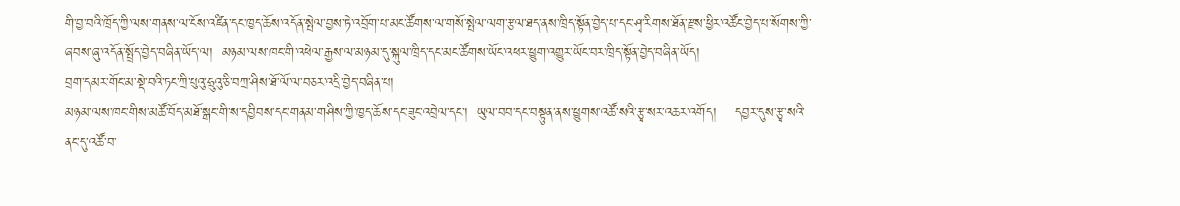གི་བྱ་བའི་ཁྲོད་ཀྱི་ལས་གནས་ལ་ངོས་འཛིན་དང་ཁྱད་ཆོས་འདོན་སྤེལ་བྱས་ཏེ་འབྲོག་པ་མང་ཚོགས་ལ་གསོ་སྤེལ་ལག་རྩལ་ཐད་ནས་ཁྲིད་སྟོན་བྱེད་པ་དང་ཤྭ་རིགས་ཐོན་རྫས་ཕྱིར་འཚོང་བྱེད་པ་སོགས་ཀྱི་ཞབས་ཞུ་འདོན་སྤྲོད་བྱེད་བཞིན་ཡོད་ལ།  མཉམ་ལས་ཁང་གི་འཕེལ་རྒྱས་ལ་མཉམ་དུ་སྐུལ་ཁྲིད་དང་མང་ཚོགས་ཡོང་འཕར་ཕྱུག་འགྱུར་ཡོང་བར་ཁྲིད་སྟོན་བྱེད་བཞིན་ཡོད།
བྲག་དམར་གོང་མ་སྡེ་བའི་ཏང་ཀྲི་པུའུ་ཧྲུའུ་ཅི་བཀྲ་ཤིས་ཐོ་ལོ་ལ་བཅར་འདྲི་བྱེད་བཞིན་པ།
མཉམ་ལས་ཁང་གིས་མཚོ་བོད་མཐོ་སྒང་གི་ས་དབྱིབས་དང་གནམ་གཤིས་ཀྱི་ཁྱད་ཆོས་དང་ཟུང་འབྲེལ་དང་།  ཡུལ་བབ་དང་བསྟུན་ནས་ཕྱུགས་འཚོ་སའི་རྩྭ་སར་འཆར་འགོད།    དབྱར་དུས་རྩྭ་སའི་ནང་དུ་འཚོ་བ་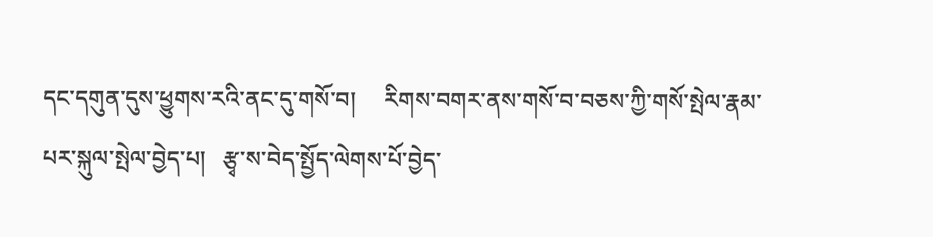དང་དགུན་དུས་ཕྱུགས་རའི་ནང་དུ་གསོ་བ།     རིགས་བགར་ནས་གསོ་བ་བཅས་ཀྱི་གསོ་སྤེལ་རྣམ་པར་སྐུལ་སྤེལ་བྱེད་པ།   རྩྭ་ས་བེད་སྤྱོད་ལེགས་པོ་བྱེད་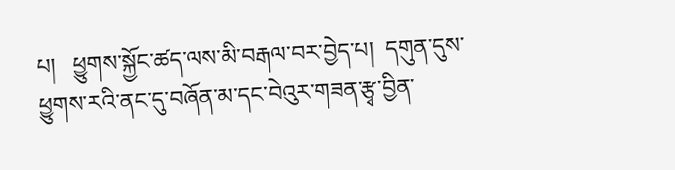པ།   ཕྱུགས་སྐྱོང་ཚད་ལས་མི་བརྒལ་བར་བྱེད་པ།  དགུན་དུས་ཕྱུགས་རའི་ནང་དུ་བཞོན་མ་དང་བེའུར་གཟན་རྩྭ་བྱིན་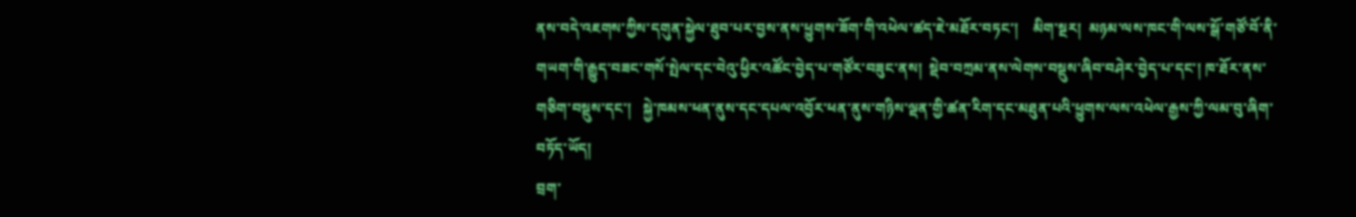ནས་བདེ་འཇགས་ཀྱིས་དགུན་སྐྱེལ་ཐུབ་པར་བྱས་ནས་ཕྱུགས་ཟོག་གི་འཕེལ་ཚད་ཇེ་མཐོར་བཏང་།    མིག་སྔར།  མཉམ་ལས་ཁང་གི་ལས་སྒོ་གཙོ་བོ་ནི་གཡག་གི་རྒྱུད་བཟང་གསོ་སྤེལ་དང་བེའུ་ཕྱིར་འཚོང་བྱེད་པ་གཙོར་བཟུང་ནས།  སྡེབ་བཀྲམ་ནས་ལེགས་བསྡུས་ཞིབ་བཤེར་བྱེད་པ་དང་། ཁ་ཐོར་ནས་གཅིག་བསྡུས་དང་།   སྐྱེ་ཁམས་ཕན་ནུས་དང་དཔལ་འབྱོར་ཕན་ནུས་གཉིས་ལྡན་གྱི་ཚན་རིག་དང་མཐུན་པའི་ཕྱུགས་ལས་འཕེལ་རྒྱས་ཀྱི་ལམ་བུ་ཞིག་བཏོད་ཡོད།
བྲག་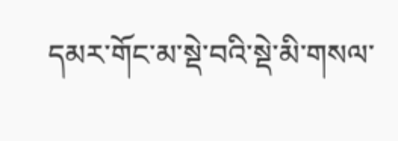དམར་གོང་མ་སྡེ་བའི་སྡེ་མི་གསལ་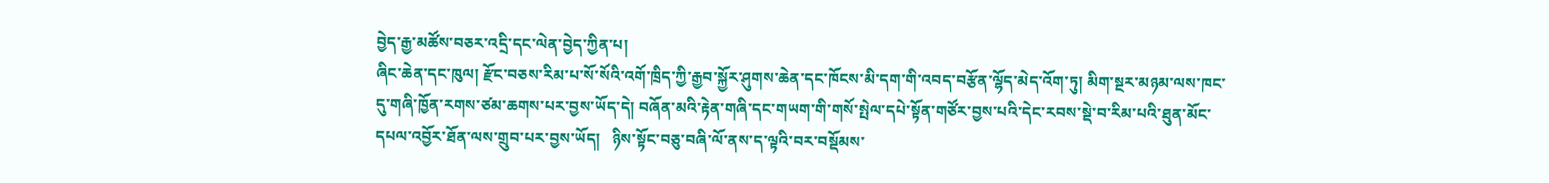བྱེད་རྒྱ་མཚོས་བཅར་འདྲི་དང་ལེན་བྱེད་ཀྱིན་པ།
ཞིང་ཆེན་དང་ཁུལ། རྫོང་བཅས་རིམ་པ་སོ་སོའི་འགོ་ཁྲིད་ཀྱི་རྒྱབ་སྐྱོར་ཤུགས་ཆེན་དང་ཁོངས་མི་དག་གི་འབད་བརྩོན་ལྷོད་མེད་འོག་ཏུ། མིག་སྔར་མཉམ་ལས་ཁང་དུ་གཞི་ཁྱོན་རགས་ཙམ་ཆགས་པར་བྱས་ཡོད་དེ། བཞོན་མའི་རྟེན་གཞི་དང་གཡག་གི་གསོ་སྤེལ་དཔེ་སྟོན་གཙོར་བྱས་པའི་དེང་རབས་སྡེ་བ་རིམ་པའི་ཐུན་མོང་དཔལ་འབྱོར་ཐོན་ལས་གྲུབ་པར་བྱས་ཡོད།   ཉིས་སྟོང་བཅུ་བཞི་ལོ་ནས་ད་ལྟའི་བར་བསྡོམས་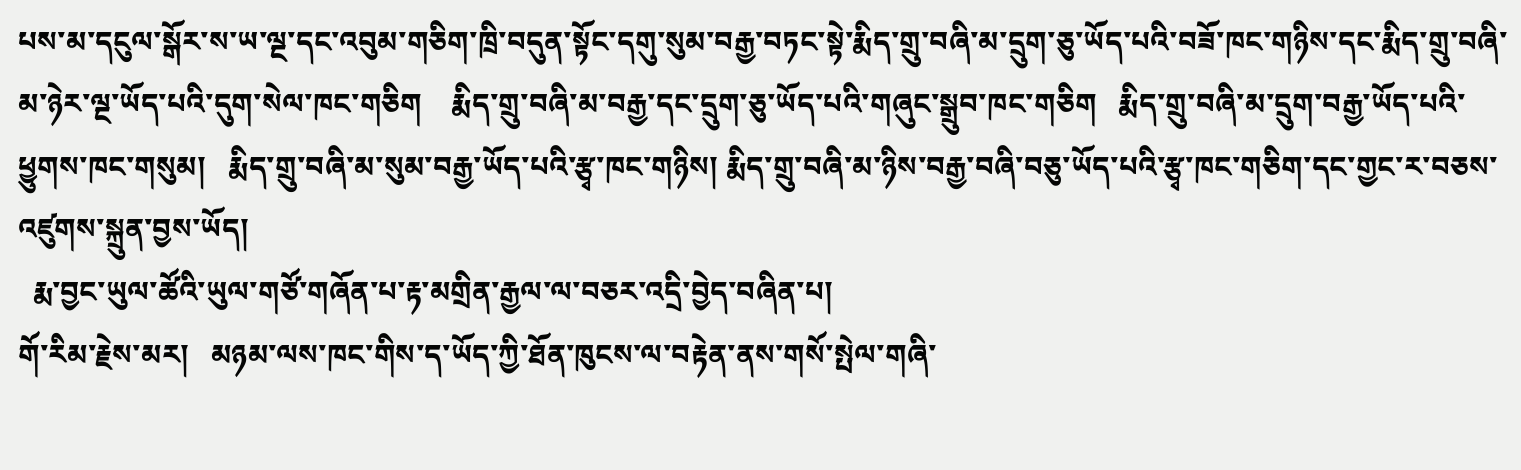པས་མ་དངུལ་སྒོར་ས་ཡ་ལྔ་དང་འབུམ་གཅིག་ཁྲི་བདུན་སྟོང་དགུ་སུམ་བརྒྱ་བཏང་སྟེ་རྨིད་གྲུ་བཞི་མ་དྲུག་ཅུ་ཡོད་པའི་བཟོ་ཁང་གཉིས་དང་རྨིད་གྲུ་བཞི་མ་ཉེར་ལྔ་ཡོད་པའི་དུག་སེལ་ཁང་གཅིག    རྨིད་གྲུ་བཞི་མ་བརྒྱ་དང་དྲུག་ཅུ་ཡོད་པའི་གཞུང་སྒྲུབ་ཁང་གཅིག   རྨིད་གྲུ་བཞི་མ་དྲུག་བརྒྱ་ཡོད་པའི་ཕྱུགས་ཁང་གསུམ།   རྨིད་གྲུ་བཞི་མ་སུམ་བརྒྱ་ཡོད་པའི་རྩྭ་ཁང་གཉིས། རྨིད་གྲུ་བཞི་མ་ཉིས་བརྒྱ་བཞི་བཅུ་ཡོད་པའི་རྩྭ་ཁང་གཅིག་དང་གྱང་ར་བཅས་འཛུགས་སྐྲུན་བྱས་ཡོད།
  རྨ་བྱང་ཡུལ་ཚོའི་ཡུལ་གཙོ་གཞོན་པ་རྟ་མགྲིན་རྒྱལ་ལ་བཅར་འདྲི་བྱེད་བཞིན་པ།
གོ་རིམ་རྗེས་མར།   མཉམ་ལས་ཁང་གིས་ད་ཡོད་ཀྱི་ཐོན་ཁུངས་ལ་བརྟེན་ནས་གསོ་སྤེལ་གཞི་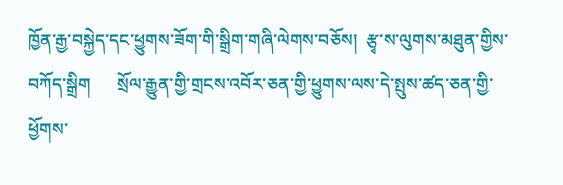ཁྱོན་རྒྱ་བསྐྱེད་དང་ཕྱུགས་ཟོག་གི་སྒྲིག་གཞི་ལེགས་བཅོས།  རྩྭ་ས་ལུགས་མཐུན་གྱིས་བཀོད་སྒྲིག      སྲོལ་རྒྱུན་གྱི་གྲངས་འབོར་ཅན་གྱི་ཕྱུགས་ལས་དེ་སྤུས་ཚད་ཅན་གྱི་ཕྱོགས་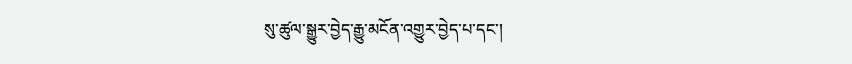སུ་ཚུལ་སྒྱུར་བྱེད་རྒྱུ་མངོན་འགྱུར་བྱེད་པ་དང་།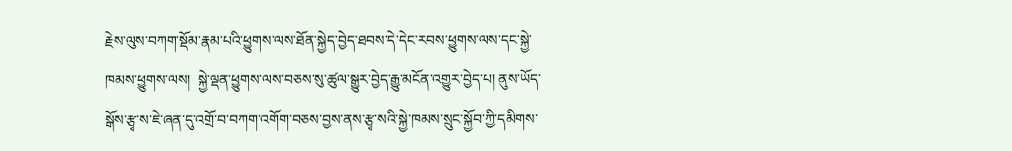རྗེས་ལུས་བཀག་སྡོམ་རྣམ་པའི་ཕྱུགས་ལས་ཐོན་སྐྱེད་བྱེད་ཐབས་དེ་དེང་རབས་ཕྱུགས་ལས་དང་སྐྱེ་ཁམས་ཕྱུགས་ལས།  སྐྱེ་ལྡན་ཕྱུགས་ལས་བཅས་སུ་ཚུལ་སྒྱུར་བྱེད་རྒྱུ་མངོན་འགྱུར་བྱེད་པ། ནུས་ཡོད་སྒོས་རྩྭ་ས་ཇེ་ཞན་དུ་འགྲོ་བ་བཀག་འགོག་བཅས་བྱས་ནས་རྩྭ་སའི་སྐྱེ་ཁམས་སྲུང་སྐྱོབ་ཀྱི་དམིགས་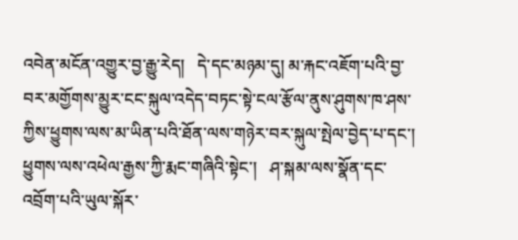འབེན་མངོན་འགྱུར་བྱ་རྒྱུ་རེད།   དེ་དང་མཉམ་དུ། མ་རྐང་འཇོག་པའི་བྱ་བར་མགྱོགས་མྱུར་ངང་སྐུལ་འདེད་བཏང་སྟེ་ངལ་རྩོལ་ནུས་ཤུགས་ཁ་ཤས་ཀྱིས་ཕྱུགས་ལས་མ་ཡིན་པའི་ཐོན་ལས་གཉེར་བར་སྐུལ་སྤེལ་བྱེད་པ་དང་།   ཕྱུགས་ལས་འཕེལ་རྒྱས་ཀྱི་རྨང་གཞིའི་སྟེང་།   ཤ་སྐམ་ལས་སྣོན་དང་འབྲོག་པའི་ཡུལ་སྐོར་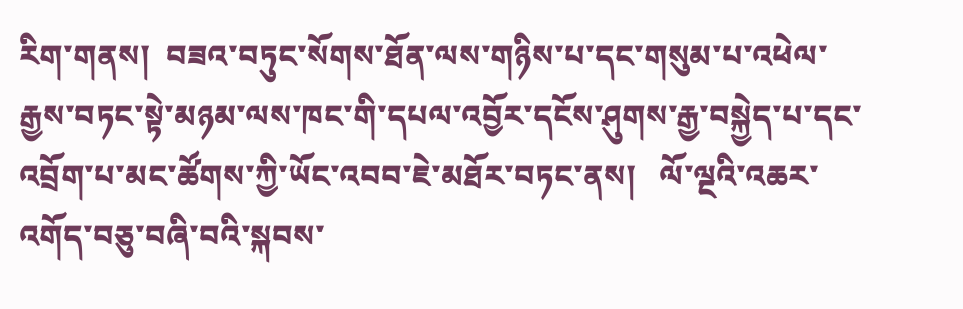རིག་གནས།  བཟའ་བཏུང་སོགས་ཐོན་ལས་གཉིས་པ་དང་གསུམ་པ་འཕེལ་རྒྱས་བཏང་སྟེ་མཉམ་ལས་ཁང་གི་དཔལ་འབྱོར་དངོས་ཤུགས་རྒྱ་བསྐྱེད་པ་དང་འབྲོག་པ་མང་ཚོགས་ཀྱི་ཡོང་འབབ་ཇེ་མཐོར་བཏང་ནས།   ལོ་ལྔའི་འཆར་འགོད་བཅུ་བཞི་བའི་སྐབས་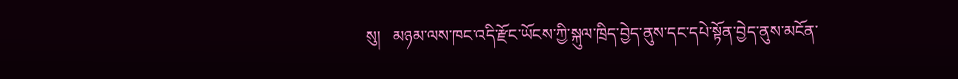སུ།   མཉམ་ལས་ཁང་འདི་རྫོང་ཡོངས་ཀྱི་སྐུལ་ཁྲིད་བྱེད་ནུས་དང་དཔེ་སྟོན་བྱེད་ནུས་མངོན་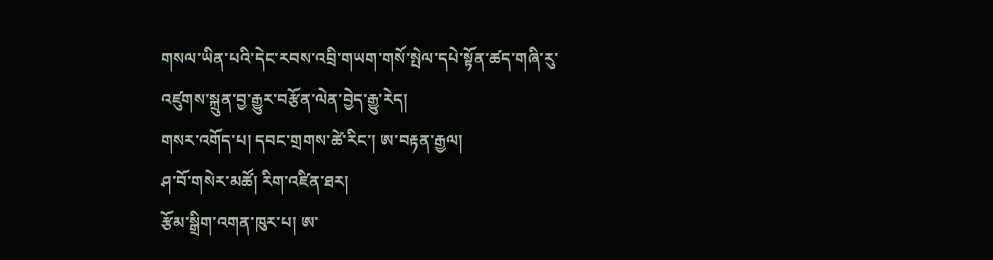གསལ་ཡིན་པའི་དེང་རབས་འབྲི་གཡག་གསོ་སྤེལ་དཔེ་སྟོན་ཚད་གཞི་རུ་འཛུགས་སྐྲུན་བྱ་རྒྱུར་བརྩོན་ལེན་བྱེད་རྒྱུ་རེད།
གསར་འགོད་པ། དབང་གྲགས་ཚེ་རིང་། ཨ་བརྟན་རྒྱལ།
ཤ་བོ་གསེར་མཚོ། རིག་འཛིན་ཐར།
རྩོམ་སྒྲིག་འགན་ཁུར་པ། ཨ་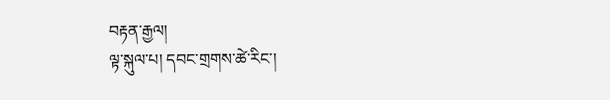བརྟན་རྒྱལ།
ལྟ་སྐུལ་པ། དབང་གྲགས་ཚེ་རིང་།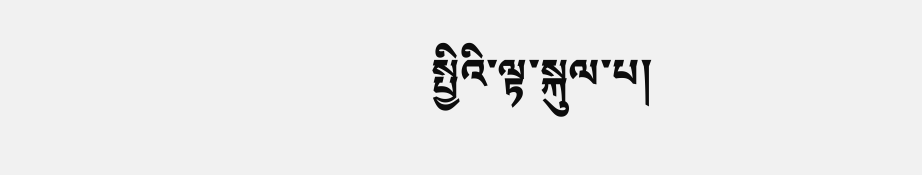སྤྱིའི་ལྟ་སྐུལ་པ།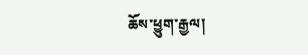ཆོས་ཕྱུག་རྒྱལ།